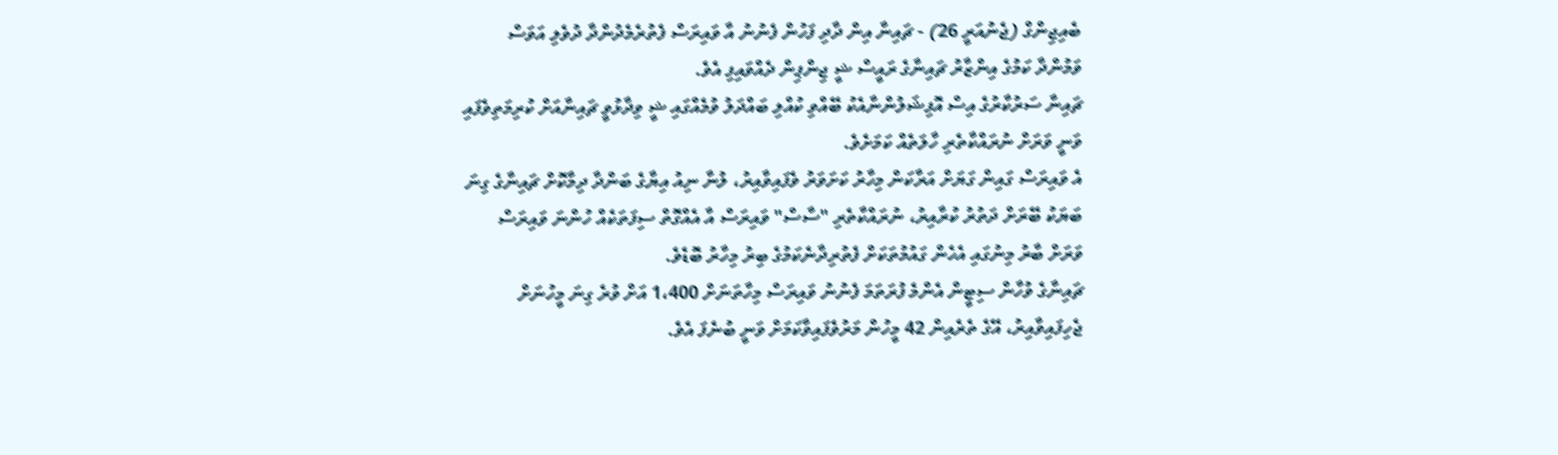ބެއިޖިންގް (ޖެނުއަރީ 26) - ޗައިނާ އިން ދާދި ފަހުން ފެނުނު އާ ވައިރަސް ފެތުރެމެދުންދާ ދުވެލި އަވަސް ވަމުންދާ ކަމުގެ އިންޒާރު ޗައިނާގެ ރައީސް ޝީ ޖިންޕިން ދެއްވައިފި އެވެ.
ޗައިނާ ސަރުކާރުގެ އިސް އޮފިޝަލުންނާއެކު ބޭއްވި ކުއްލި ބައްދަލު ވުމެއްގައި ޝީ ވިދާޅުވީ ޗައިނާއަށް ކުރިމަތިވެފައި ވަނީ ވަރަށް ނުރައްކާތެރި ހާލަތެއް ކަމަށެވެ.
އެ ވައިރަސް ގައިން ގަޔަށް އަރާކަން މިހާރު ކަށަވަރު ވެފައިވާއިރު، ލުނާ ނިއު އިޔާގެ ބަންދާ ދިމާކޮށް ޗައިނާގެ ގިނަ ބަޔަކު ބޭރަށް ދަތުރު ކުރާއިރު، ނުރައްކާތެރި "ސާސް" ވައިރަސް އާ އެއްގޮތް ސިފަތަކެއް ހުންނަ ވައިރަސް ވަރަށް ބާރު މިނުގައި އެހެން ގައުމުތަކަށް ފެތުރިދާނެކަމުގެ ބިރު މިހާރު ބޮޑެވެ.
ޗައިނާގެ ވުހާން ސިޓީން އެންމެ ފުރަތަމަ ފެނުނު ވައިރަސް މިހާތަނަށް 1،400 އަށް ވުރެ ގިނަ މީހުނަށް ޖެހިފައިވާއިރު، އޭގެ ތެރެއިން 42 މީހުން މަރުވެފައިވާކަމަށް ވަނީ ބުނެފަ އެވެ.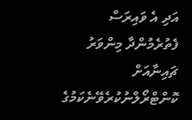އަދި އެ ވައިރަސް ފެތުރެމުންދާ މިންވަރު ޗައިނާއަށް ކޮންޓްރޯލްނުކުރެވޭނެކަމުގެ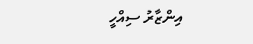އިންޒާރު ސިއްހީ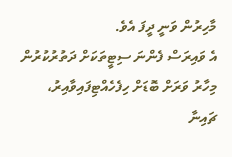މާހިރުން ވަނީ ދީފަ އެވެ.
އެ ވައިރަސް ފެންނަ ސިޓީތަކަށް ދަތުރުކުރުން މިހާރު ވަރަށް ބޮޑަށް ހިފެހެއްޓިފައިވާއިރު، ޗައިނާ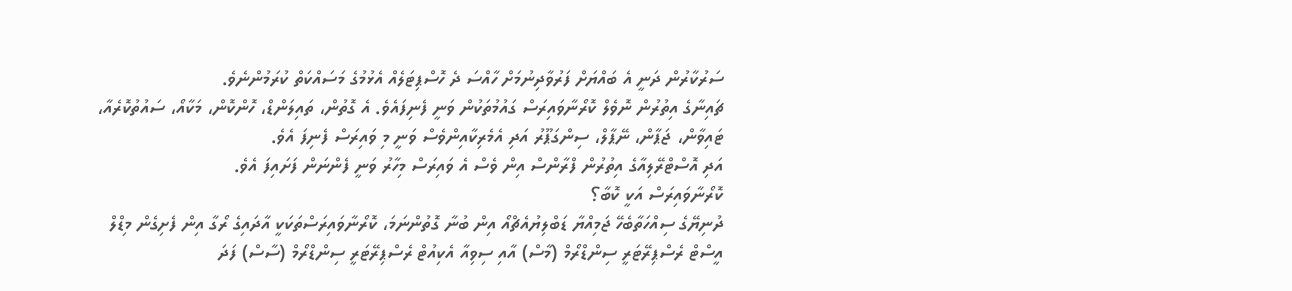ސަރުކާރުން ދަނީ އެ ބައްޔަށް ފަރުވާދިނުމަށް ހާއްސަ ދެ ހޮސްޕިޓަލެއް އެޅުމުގެ މަސައްކަތް ކުރަމުންނެވެ.
ޗައިނާގެ އިތުރުން ނޮވެލް ކޮރޯނާވައިރަސް ގައުމުތަކުން ވަނީ ފެނިފައެވެ. އެ ގޮތުން، ތައިލަންޑް، ހޮންކޮން، މަކާއޯ، ސައުތުކޮރެއާ، ޓައިވާން، ޖަޕާން، ނޭޕާލް، ސިންގަޕޫރު އަދި އެމެރިކާއިންވެސް ވަނީ މި ވައިރަސް ފެނިފަ އެވެ.
އަދި އޮސްޓްރޭލިއާގެ އިތުރުން ފްރާންސް އިން ވެސް އެ ވައިރަސް މިހާރު ވަނީ ފެންނަން ފަށައިފަ އެވެ.
ކޮރޯނާވައިރަސް އަކީ ކޮބާ؟
ދުނިޔޭގެ ސިއްހަތާބެހޭ ޖަމިއްޔާ ޑަބްލިޔުއެޗްއޯ އިން ބުނާ ގޮތުންނަމަ، ކޮރޯނާވައިރަސްތަކަކީ އާދައިގެ ރޯގާ އިން ފެށިގެން މިޑްލް އީސްޓް ރެސްޕިރޭޓަރީ ސިންޑްރޯމް (މާސް) އާއި ސިވިއާ އެކިއުޓް ރެސްޕިރޭޓަރީ ސިންޑްރޯމް (ސާސް) ފަދަ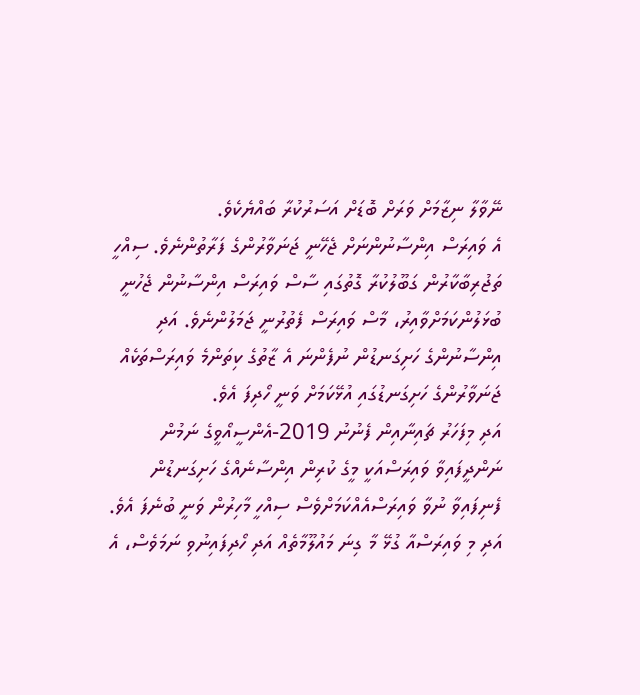ނޭވާލާ ނިޒާމަށް ވަރަށް ބޮޑަށް އަސަރުކުރާ ބައްޔެކެވެ.
އެ ވައިރަސް އިންސާނުންނަށް ޖެހޭނީ ޖަނަވާރުންގެ ފަރާތުންނެވެ. ސިއްހީ ތަޖުރިބާކާރުން ގަބޫލުކުރާ ގޮތުގައި ސާސް ވައިރަސް އިންސާނުން ޖެހުނީ ބުޅަލުންކަމަށްވާއިރު، މާސް ވައިރަސް ފެތުރުނީ ޖަމަލުންނެވެ. އަދި އިންސާނުންގެ ހަށިގަނޑުން ނުފެންނަ އެ ޒާތުގެ ކިތަންމެ ވައިރަސްތަކެއް ޖަނަވާރުންގެ ހަށިގަނޑުގައި އުޅޭކަމަށް ވަނީ ހޯދިފަ އެވެ.
އަދި މިފަހަރު ޗައިނާއިން ފެނުނު 2019-އެންސީއޯވީގެ ނަމުން ނަންދީފައިވާ ވައިރަސްއަކީ މީގެ ކުރިން އިންސާނެއްގެ ހަށިގަނޑުން ފެނިފައިވާ ނުވާ ވައިރަސްއެއްކަމަށްވެސް ސިއްހީ މާހިރުން ވަނީ ބުނެފަ އެވެ. އަދި މި ވައިރަސްއާ ގުޅޭ މާ ގިނަ މައުލޫމާތެއް އަދި ހޯދިފައިނުވި ނަމަވެސް، އެ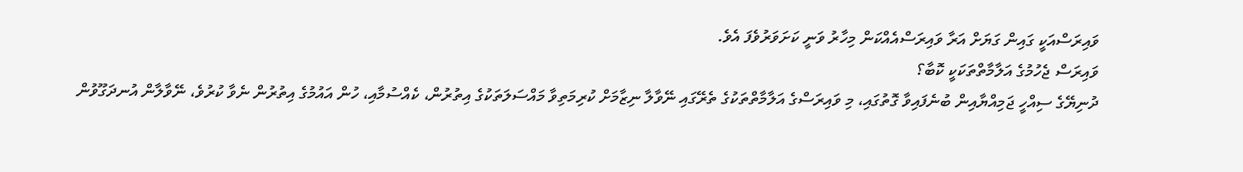ވައިރަސްއަކީ ގައިން ގަޔަށް އަރާ ވައިރަސްއެއްކަން މިހާރު ވަނީ ކަށަވަރުވެފަ އެވެ.
ވައިރަސް ޖެހުމުގެ އަލާމާތްތަކަކީ ކޮބާ؟
ދުނިޔޭގެ ސިއްހީ ޖަމިއްޔާއިން ބުނެފައިވާ ގޮތުގައި، މި ވައިރަސްގެ އަލާމާތްތަކުގެ ތެރޭގައި ނޭވާލާ ނިޒާމަށް ކުރިމަތިވާ މައްސަލަތަކުގެ އިތުރުން، ކެއްސުމާއި، ހުން އައުމުގެ އިތުރުން ނެވާ ކުރުވެ، ނޭވާލާން އުނދަގޫވުން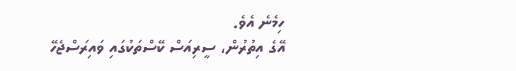ހިމެނެ އެވެ.
އޭގެ އިތުރުން، ސީރިއަސް ކޭސްތަކުގައި ވައިރަސްޖެހޭ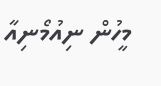މީހުން ނިއުމޯނިއާ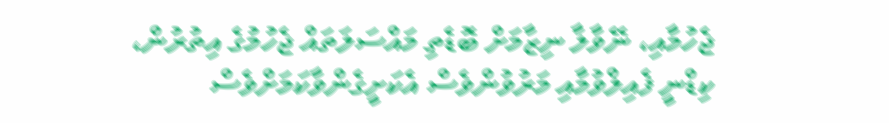ޖެހުމާއި، ނޭވާލާ ނިޒާމަށް ބޮޑެތި މައްސަލަތައް ޖެހުމުގެ އިތުރުން، ކިޑްނީ ފެއިލްވުމާއި މަރުވުންވެސް އެކަށީގެންވާކަމަށްވެސް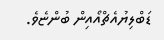ޑަބްލިޔުއެޗްއޯއިން ބުންޏެވެ.